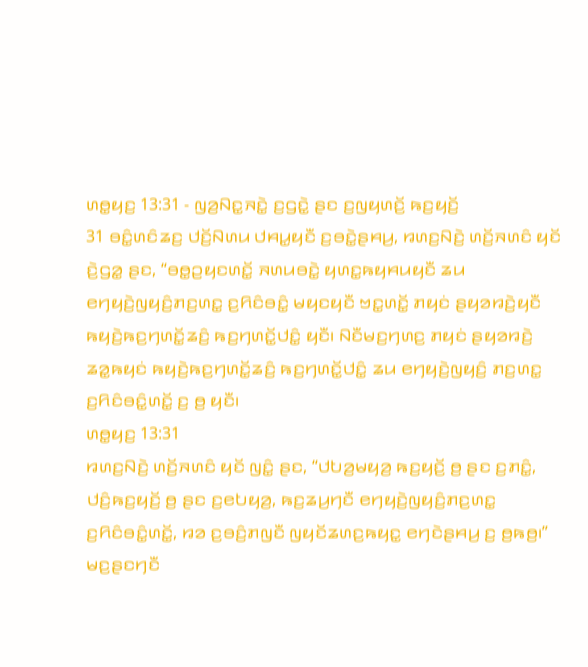ꤛꤥ꤭ꤟꤢ꤬ 13:31 - ꤜꤤ꤬ꤡꤢ꤭ꤏꤢꤧ꤭ ꤢ꤬ꤞꤢꤧ꤭ ꤔꤢ ꤢ꤬ꤜꤟꤛꤢꤩ꤬ ꤒꤢ꤬ꤟꤢꤩ꤬
31 ꤋꤢꤨ꤭ꤛꤢꤨꤘꤢ꤬ ꤓꤢꤩ꤬ꤡꤛꤣ ꤓꤌꤣ꤭ꤟꤢꤪ ꤢ꤬ꤋꤢꤧ꤭ꤔꤌꤣ꤬, ꤙꤛꤢ꤬ꤡꤢꤧ꤬ ꤛꤢꤩ꤬ꤏꤛꤢꤨ ꤟꤢꤩ ꤢꤧ꤬ꤞꤤ꤭ ꤔꤢ, “ꤋꤥ꤭ꤑꤟꤢꤛꤢꤩ꤭ ꤏꤛꤣꤋꤢꤧ꤭ ꤟꤛꤢ꤭ꤒꤟꤌꤣꤟꤢꤪ ꤘꤣ ꤕꤚꤟꤢꤧ꤬ꤜꤟꤢꤨ꤬ꤊꤢ꤬ꤛꤢ꤭ ꤢ꤬ꤖꤢꤨꤋꤢꤨ꤭ ꤗꤟꤢꤟꤢꤪ ꤠꤢ꤭ꤛꤢꤩ꤭ ꤊꤟꤢꤦ ꤔꤟꤤꤙꤢꤧ꤬ꤟꤢꤪ ꤒꤟꤢꤧ꤬ꤒꤢ꤬ꤚꤛꤢꤩ꤭ꤘꤢꤨ꤬ ꤒꤢ꤬ꤚꤛꤢꤩ꤭ꤓꤢꤨ꤭ ꤟꤢꤪ꤯ ꤡꤢꤪꤗꤢ꤬ꤚꤛꤢ꤬ ꤊꤟꤢꤦ ꤔꤟꤤꤙꤢꤧ꤬ ꤘꤤ꤭ꤒꤟꤢꤦ ꤒꤟꤢꤧ꤬ꤒꤢ꤬ꤚꤛꤢꤩ꤭ꤘꤢꤨ꤬ ꤒꤢ꤬ꤚꤛꤢꤩ꤭ꤓꤢꤨ꤭ ꤘꤣ ꤕꤚꤟꤢꤧ꤬ꤜꤟꤢꤨ꤬ ꤊꤢ꤬ꤛꤢ꤭ ꤢ꤬ꤖꤢꤨꤋꤢꤨ꤭ꤛꤢꤩ꤭ ꤢ꤬ ꤥ꤬ ꤟꤢꤪ꤯
ꤛꤥ꤭ꤟꤢ꤬ 13:31
ꤙꤛꤢ꤬ꤡꤢꤧ꤬ ꤛꤢꤩ꤬ꤏꤛꤢꤨ ꤟꤢꤩ ꤜꤢꤨ꤭ ꤔꤢ, “ꤓꤝꤤ꤬ꤗꤟꤤ꤬ ꤒꤢ꤬ꤟꤢꤩ꤬ ꤥ꤬ ꤔꤢ ꤢ꤬ꤊꤢꤨ꤭, ꤓꤢꤨ꤬ꤒꤢ꤬ꤟꤢꤩ꤬ ꤥ꤬ ꤔꤢ ꤢ꤬ꤕꤝꤟꤤ꤬, ꤒꤢ꤬ꤘꤣ꤬ꤚꤢꤪ ꤕꤚꤟꤢꤧ꤬ꤜꤟꤢꤨ꤬ꤊꤢ꤬ꤛꤢ꤭ ꤢ꤬ꤖꤢꤨꤋꤢꤨ꤭ꤛꤢꤩ꤭, ꤙꤤ ꤢ꤬ꤋꤢꤨ꤬ꤊꤜꤢꤪ ꤜꤟꤢꤩꤘꤛꤢ꤬ꤒꤟꤢ꤭ ꤕꤚꤢꤧꤔꤌꤣ꤬ ꤢ꤬ ꤥ꤬ꤒꤥ꤬꤯”
ꤗꤢ꤬ꤔꤢꤚꤢꤪ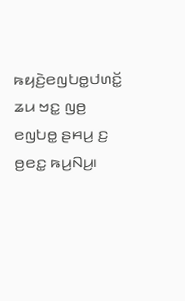ꤒꤟꤢꤧ꤬ꤕꤜꤝꤥ꤭ꤓꤛꤢꤩ꤭ ꤘꤣ ꤠꤢ꤭ ꤜꤥ꤬ ꤕꤜꤝꤥ꤭ ꤔꤌꤣ꤬ ꤢ꤬ ꤥ꤬ꤕꤢ꤭ ꤒꤣ꤬ꤡꤣ꤬꤯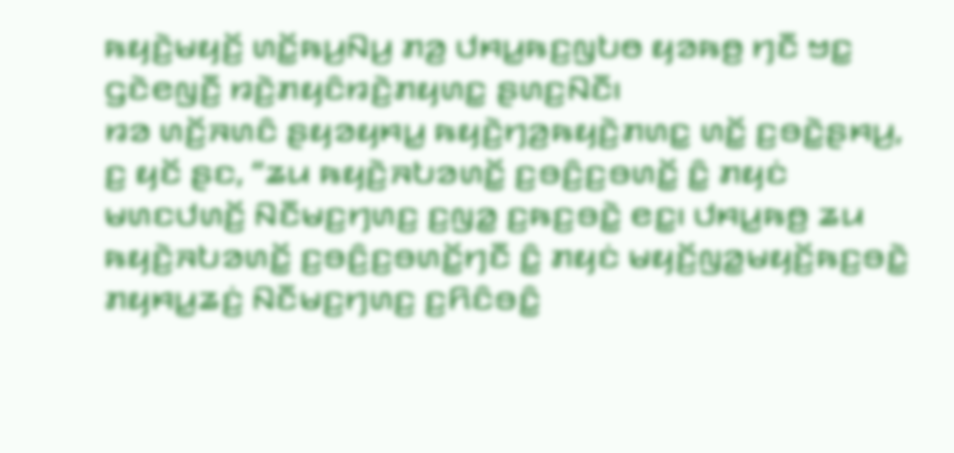ꤒꤟꤢꤧ꤬ꤗꤟꤢꤩ꤬ ꤛꤢꤩ꤭ꤒꤣ꤬ꤡꤣ꤬ ꤊꤤ꤬ ꤓꤌꤣ꤭ꤒꤢ꤬ꤜꤝꤥ ꤟꤤꤒꤥ꤬ ꤚꤢꤪ ꤠꤢ꤭ ꤞꤢꤧꤕꤜꤢꤪ꤬ ꤙꤢꤧ꤬ꤊꤟꤢꤨꤙꤢꤧ꤬ꤊꤟꤛꤢ꤭ ꤔꤛꤢ꤬ꤡꤢꤪ꤯
ꤙꤤ ꤛꤢꤩ꤬ꤏꤛꤢꤨ ꤔꤟꤤꤟꤌꤣ꤭ ꤒꤟꤢꤧ꤬ꤚꤤ꤬ꤒꤟꤢꤧ꤬ꤊꤛꤢ꤭ ꤛꤢꤩ꤭ ꤢ꤬ꤋꤢꤧ꤭ꤔꤌꤣ꤬, ꤢ꤬ ꤟꤢꤩ ꤔꤢ, “ꤘꤣ ꤒꤟꤢꤧ꤬ꤏꤝꤤꤛꤢꤩ꤭ ꤢ꤬ꤋꤢꤨ꤬ꤢ꤬ꤋꤛꤢꤩ꤭ ꤢꤨ꤭ ꤊꤟꤢꤦ ꤗꤛꤢꤓꤛꤢꤩ꤬ ꤡꤢꤪꤗꤢ꤬ꤚꤛꤢ꤬ ꤢ꤬ꤜꤤ꤭ ꤢ꤬ꤒꤢ꤬ꤋꤢꤧ꤭ ꤕꤢ꤭꤯ ꤓꤌꤣ꤭ꤒꤥ꤬ ꤘꤣ ꤒꤟꤢꤧ꤬ꤏꤝꤤꤛꤢꤩ꤭ ꤢ꤬ꤋꤢꤨ꤬ꤢ꤬ꤋꤛꤢꤩ꤭ꤚꤢꤪ ꤢꤨ꤭ ꤊꤟꤢꤦ ꤗꤟꤢꤩ꤬ꤜꤤ꤭ꤗꤟꤢꤩ꤬ꤒꤢ꤬ꤋꤢꤧ꤭ ꤊꤟꤌꤣ꤭ꤘꤢꤦ꤬ ꤡꤢꤪꤗꤢ꤬ꤚꤛꤢ꤬ ꤢ꤬ꤖꤢꤨꤋꤢꤨ꤭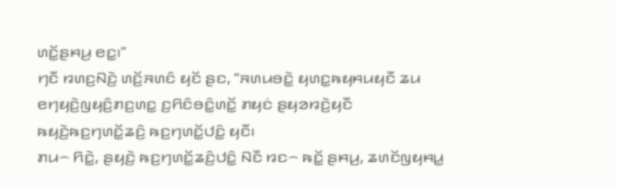ꤛꤢꤩ꤭ꤔꤌꤣ꤬ ꤕꤢ꤭꤯”
ꤚꤢꤪ ꤙꤛꤢ꤬ꤡꤢꤧ꤬ ꤛꤢꤩ꤬ꤏꤛꤢꤨ ꤟꤢꤩ ꤔꤢ, “ꤏꤛꤣꤋꤢꤧ꤭ ꤟꤛꤢ꤭ꤒꤟꤌꤣꤟꤢꤪ ꤘꤣ ꤕꤚꤟꤢꤧ꤬ꤜꤟꤢꤨ꤬ꤊꤢ꤬ꤛꤢ꤭ ꤢ꤬ꤖꤢꤨꤋꤢꤨ꤭ꤛꤢꤩ꤭ ꤊꤟꤢꤦ ꤔꤟꤤꤙꤢꤧ꤬ꤟꤢꤪ ꤒꤟꤢꤧ꤬ꤒꤢ꤬ꤚꤛꤢꤩ꤭ꤘꤢꤨ꤬ ꤒꤢ꤬ꤚꤛꤢꤩ꤭ꤓꤢꤨ꤭ ꤟꤢꤪ꤯
ꤊꤣ꤮ ꤖꤢꤧ꤭, ꤔꤟꤢꤧ꤬ ꤒꤢ꤬ꤚꤛꤢꤩ꤭ꤘꤢꤨ꤬ꤓꤢꤨ꤭ ꤡꤢꤪ ꤙꤢ꤮ ꤒꤢꤩ꤭ ꤔꤌꤣ꤬, ꤘꤛꤢꤩꤜꤟꤌꤣ꤭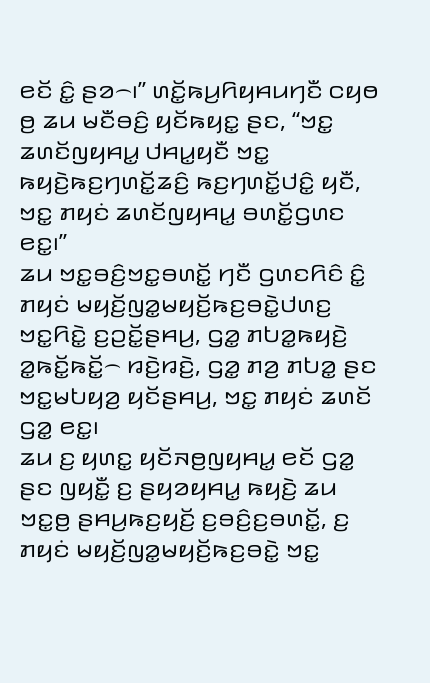ꤕꤢꤩ ꤢꤨ꤭ ꤔꤤ꤮꤯” ꤛꤢꤩ꤭ꤒꤣ꤬ꤖꤟꤌꤣꤚꤢꤪ ꤍꤟꤥ ꤥ꤬ ꤘꤣ ꤗꤢꤪꤋꤢꤨ꤬ ꤟꤢꤩꤒꤟꤢ꤭ ꤔꤢ, “ꤠꤢ꤭ ꤘꤛꤢꤩꤜꤟꤌꤣ꤭ ꤓꤌꤣ꤭ꤟꤢꤪ ꤠꤢ꤭ ꤒꤟꤢꤧ꤬ꤒꤢ꤬ꤚꤛꤢꤩ꤭ꤘꤢꤨ꤬ ꤒꤢ꤬ꤚꤛꤢꤩ꤭ꤓꤢꤨ꤭ ꤟꤢꤪ, ꤠꤢ꤭ ꤊꤟꤢꤦ ꤘꤛꤢꤩꤜꤟꤌꤣ꤭ ꤋꤛꤢꤩ꤭ꤞꤛꤢ ꤕꤢ꤭꤯”
ꤘꤣ ꤠꤢ꤭ꤋꤢꤨ꤬ꤠꤢ꤭ꤋꤛꤢꤩ꤭ ꤚꤢꤪ ꤞꤛꤢꤖꤢꤨ ꤢꤨ꤭ ꤊꤟꤢꤦ ꤗꤟꤢꤩ꤬ꤜꤤ꤭ꤗꤟꤢꤩ꤬ꤒꤢ꤬ꤋꤢꤧ꤭ꤓꤛꤢ꤬ ꤠꤢ꤭ꤖꤢꤧ꤭ ꤢ꤬ꤑꤢꤩ꤭ꤔꤌꤣ꤬, ꤞꤤ꤭ ꤊꤝꤤ꤭ꤒꤟꤢꤧ꤬ ꤤ꤭ꤒꤢꤩ꤭ꤒꤢꤩ꤭꤮ ꤙꤢꤧ꤬ꤙꤢꤧ꤬, ꤞꤤ꤭ ꤊꤤ꤬ ꤊꤝꤤ꤭ ꤔꤢ ꤠꤢ꤭ꤗꤝꤟꤤ꤬ ꤟꤢꤩꤔꤌꤣ꤬, ꤠꤢ꤭ ꤊꤟꤢꤦ ꤘꤛꤢꤩ ꤞꤤ꤭ ꤕꤢ꤭꤯
ꤘꤣ ꤢ꤬ ꤟꤛꤢ꤭ ꤟꤢꤩꤏꤥ꤬ꤜꤟꤌꤣ꤭ ꤕꤢꤩ ꤞꤤ꤭ ꤔꤢ ꤜꤟꤢꤪ꤭ ꤢ꤬ ꤔꤟꤤꤟꤌꤣ꤭ ꤒꤟꤢꤧ꤬ ꤘꤣ ꤠꤢ꤭ꤥ꤬ ꤔꤌꤣ꤬ꤒꤢ꤬ꤟꤢꤩ꤬ ꤢ꤬ꤋꤢꤨ꤬ꤢ꤬ꤋꤛꤢꤩ꤭, ꤢ꤬ ꤊꤟꤢꤦ ꤗꤟꤢꤩ꤬ꤜꤤ꤭ꤗꤟꤢꤩ꤬ꤒꤢ꤬ꤋꤢꤧ꤭ ꤠꤢ꤭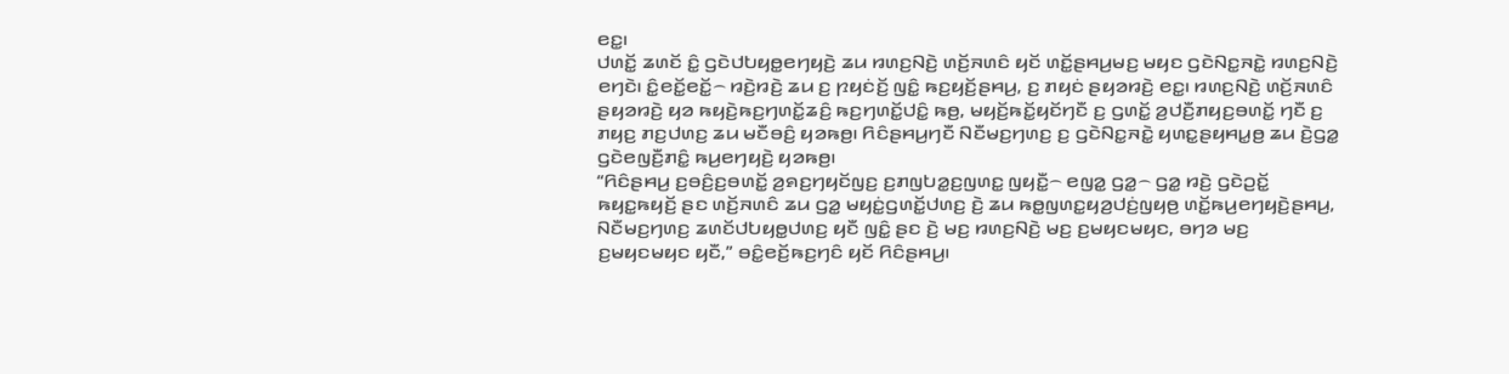ꤕꤢ꤭꤯
ꤓꤛꤢꤩ꤭ ꤘꤛꤢꤩ ꤢꤨ꤭ ꤞꤢꤧꤓꤝꤟꤥ꤭ꤕꤚꤟꤢꤧ꤬ ꤘꤣ ꤙꤛꤢ꤬ꤡꤢꤧ꤬ ꤛꤢꤩ꤬ꤏꤛꤢꤨ ꤟꤢꤩ ꤛꤢꤩ꤭ꤔꤌꤣ꤬ꤗꤢ꤬ ꤗꤟꤢ ꤞꤢꤧꤡꤢ꤭ꤏꤢꤧ꤭ ꤙꤛꤢ꤬ꤡꤢꤧ꤬ ꤕꤚꤢꤧ꤯ ꤢꤨ꤭ꤕꤢꤩ꤭ꤕꤢꤩ꤭꤮ ꤙꤢꤧ꤬ꤙꤢꤧ꤬ ꤘꤣ ꤢ꤬ ꤐꤟꤢꤦꤢꤩ꤬ ꤜꤢꤨ꤭ ꤒꤢ꤬ꤟꤢꤩ꤬ꤔꤌꤣ꤬, ꤢ꤬ ꤊꤟꤢꤦ ꤔꤟꤤꤙꤢꤧ꤬ ꤕꤢ꤭꤯ ꤙꤛꤢ꤬ꤡꤢꤧ꤬ ꤛꤢꤩ꤬ꤏꤛꤢꤨ ꤔꤟꤤꤙꤢꤧ꤬ ꤟꤤ ꤒꤟꤢꤧ꤬ꤒꤢ꤬ꤚꤛꤢꤩ꤭ꤘꤢꤨ꤬ ꤒꤢ꤬ꤚꤛꤢꤩ꤭ꤓꤢꤨ꤭ ꤒꤥ꤬, ꤗꤟꤢꤩ꤬ꤒꤢꤩ꤭ꤟꤢꤩꤚꤢꤪ ꤢ꤬ ꤞꤛꤢꤩ꤭ ꤤ꤬ꤓꤢꤪ꤬ꤊꤟꤢ꤬ꤋꤛꤢꤩ꤭ ꤚꤢꤪ ꤢ꤬ ꤊꤟꤢ꤬ ꤊꤢ꤬ꤓꤛꤢ꤬ ꤘꤣ ꤗꤢꤪꤋꤢꤨ꤬ ꤟꤤꤒꤥ꤬꤯ ꤖꤢꤨꤔꤌꤣ꤬ꤚꤢꤪ ꤡꤢꤪꤗꤢ꤬ꤚꤛꤢ꤬ ꤢ꤬ ꤞꤢꤧꤡꤢ꤭ꤏꤢꤧ꤭ ꤟꤛꤢ꤭ꤔꤟꤌꤣ꤭ꤥ꤬ ꤘꤣ ꤢꤧ꤬ꤞꤤ꤭ ꤞꤢꤧꤕꤜꤢꤪ꤬ꤊꤢꤨ꤭ ꤒꤣ꤬ꤕꤚꤟꤢꤧ꤬ ꤟꤤꤒꤥ꤬꤯
“ꤖꤢꤨꤔꤌꤣ꤬ ꤢ꤬ꤋꤢꤨ꤬ꤢ꤬ꤋꤛꤢꤩ꤭ ꤤ꤬ꤎꤢ꤬ꤚꤟꤢꤩꤜꤢ꤬ ꤢ꤬ꤊꤜꤝꤤ꤭ꤢ꤬ꤜꤛꤢ꤭ ꤜꤟꤢꤪ꤭꤮ ꤕꤜꤤ꤭ ꤞꤤ꤭꤮ ꤞꤤ꤭ ꤙꤢꤧ꤬ ꤞꤢꤧꤑꤢꤩ꤭ ꤒꤟꤢ꤭ꤒꤟꤢꤩ꤬ ꤔꤢ ꤛꤢꤩ꤬ꤏꤛꤢꤨ ꤘꤣ ꤞꤤ꤭ ꤗꤟꤢꤦ꤭ꤞꤛꤢꤩ꤭ꤓꤛꤢ꤬ ꤢꤧ꤬ ꤘꤣ ꤒꤥ꤭ꤜꤛꤢ꤭ꤟꤤ꤬ꤓꤢꤦ꤬ꤜꤟꤥ꤬ ꤛꤢꤩ꤭ꤒꤣ꤬ꤕꤚꤟꤢꤧ꤬ꤔꤌꤣ꤬, ꤡꤢꤪꤗꤢ꤬ꤚꤛꤢ꤬ ꤘꤛꤢꤩꤓꤝꤟꤥ꤭ꤓꤛꤢ꤬ ꤟꤢꤪ ꤜꤢꤨ꤭ ꤔꤢ ꤢꤧ꤬ ꤗꤢ꤬ ꤙꤛꤢ꤬ꤡꤢꤧ꤬ ꤗꤢ꤬ ꤢ꤬ꤗꤟꤢꤗꤟꤢ, ꤋꤚꤤ ꤗꤢ꤬ ꤢ꤬ꤗꤟꤢꤗꤟꤢ ꤟꤢꤪ,” ꤋꤢꤨ꤭ꤕꤢꤩ꤬ꤒꤢ꤬ꤚꤢꤨ ꤟꤢꤩ ꤖꤢꤨꤔꤌꤣ꤬꤯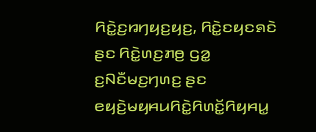ꤖꤢꤧ꤭ꤢ꤬ꤙꤚꤟꤢ꤬ꤟꤢ꤬, ꤖꤢꤧ꤭ꤢꤟꤢꤎꤢꤧ ꤔꤢ ꤖꤢꤧ꤭ꤛꤢ꤬ꤊꤥ꤬ ꤞꤤ꤭ ꤢ꤬ꤡꤢꤪꤗꤢ꤬ꤚꤛꤢ꤬ ꤔꤢ ꤕꤟꤢꤧ꤬ꤗꤟꤌꤣꤖꤢꤧ꤭ꤖꤛꤢꤩ꤭ꤖꤟꤌꤣ꤭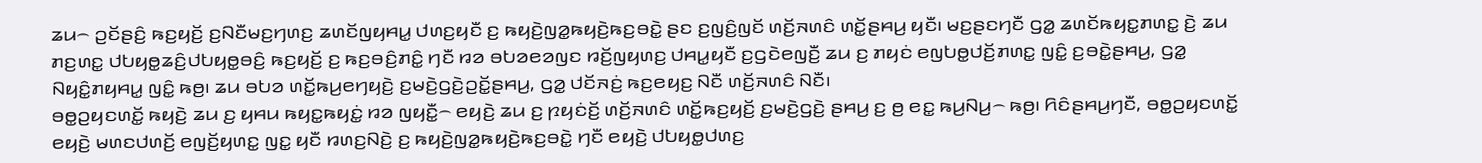ꤘꤣ꤮ ꤑꤢꤩꤔꤢꤨ꤬ ꤒꤢ꤬ꤟꤢꤩ꤬ ꤢ꤬ꤡꤢꤪꤗꤢ꤬ꤚꤛꤢ꤬ ꤘꤛꤢꤩꤜꤟꤌꤣ꤭ ꤓꤛꤢ꤬ꤟꤢꤪ ꤢ꤬ ꤒꤟꤢꤧ꤬ꤜꤤ꤭ꤒꤟꤢꤧ꤬ꤒꤢ꤬ꤋꤢꤧ꤭ ꤔꤢ ꤢ꤬ꤜꤢꤨ꤬ꤜꤢꤩ ꤛꤢꤩ꤬ꤏꤛꤢꤨ ꤛꤢꤩ꤭ꤔꤌꤣ꤬ ꤟꤢꤪ꤯ ꤗꤢ꤬ꤔꤢꤚꤢꤪ ꤞꤤ꤭ ꤘꤛꤢꤩꤒꤟꤢ꤭ꤊꤛꤢ꤭ ꤢꤧ꤬ ꤘꤣ ꤊꤢ꤬ꤛꤢ꤭ ꤓꤝꤟꤥ꤭ꤘꤢꤨ꤬ꤓꤝꤟꤥ꤭ꤋꤢꤨ꤬ ꤒꤢ꤬ꤟꤢꤩ꤬ ꤢ꤬ ꤒꤢ꤬ꤋꤢꤨ꤬ꤊꤢꤨ꤭ ꤚꤢꤪ ꤙꤤ ꤋꤝꤤꤕꤤꤜꤢ ꤙꤢꤩ꤬ꤜꤟꤛꤢ꤬ ꤓꤌꤣ꤭ꤟꤢꤪ ꤢ꤬ꤞꤢꤧꤕꤜꤢꤪ꤬ ꤘꤣ ꤢ꤬ ꤊꤟꤢꤦ ꤕꤜꤝꤥ꤭ꤓꤢꤩ꤬ꤊꤛꤢ꤭ ꤜꤢꤨ꤭ ꤢ꤬ꤋꤢꤧ꤭ꤔꤌꤣ꤬, ꤞꤤ꤭ ꤡꤟꤢꤨ꤭ꤊꤟꤌꤣ꤭ ꤜꤢꤨ꤭ ꤒꤥ꤬꤯ ꤘꤣ ꤋꤝꤤ ꤛꤢꤩ꤭ꤒꤣ꤬ꤕꤚꤟꤢꤧ꤬ ꤢ꤬ꤗꤢꤧ꤬ꤞꤢꤧ꤬ꤑꤢꤩ꤭ꤔꤌꤣ꤬, ꤞꤤ꤭ ꤓꤢꤩꤏꤢꤦ꤬ ꤒꤢ꤬ꤕꤟꤢ꤬ ꤡꤢꤪ ꤛꤢꤩ꤬ꤏꤛꤢꤨ ꤡꤢꤪ꤯
ꤋꤥ꤭ꤑꤟꤢꤛꤢꤩ꤭ ꤒꤟꤢꤧ꤬ ꤘꤣ ꤢ꤬ ꤟꤌꤣ ꤒꤟꤢ꤭ꤒꤟꤢꤦ꤭ ꤙꤤ ꤜꤟꤢꤪ꤭꤮ ꤕꤟꤢꤧ꤬ ꤘꤣ ꤢ꤬ ꤐꤟꤢꤦꤢꤩ꤬ ꤛꤢꤩ꤬ꤏꤛꤢꤨ ꤛꤢꤩ꤭ꤒꤢ꤬ꤟꤢꤩ꤬ ꤢ꤬ꤗꤢꤧ꤬ꤞꤢꤧ꤬ ꤔꤌꤣ꤬ ꤢ꤬ ꤥ꤬ ꤕꤢ꤭ ꤒꤣ꤬ꤡꤣ꤬꤮ ꤒꤥ꤬꤯ ꤖꤢꤨꤔꤌꤣ꤬ꤚꤢꤪ, ꤋꤥ꤭ꤑꤟꤢꤛꤢꤩ꤭ ꤕꤟꤢꤧ꤬ ꤗꤛꤢꤓꤛꤢꤩ꤬ ꤕꤜꤢꤩ꤬ꤟꤛꤢ꤭ ꤜꤢ꤭ ꤟꤢꤪ ꤙꤛꤢ꤬ꤡꤢꤧ꤬ ꤢ꤬ ꤒꤟꤢꤧ꤬ꤜꤤ꤭ꤒꤟꤢꤧ꤬ꤒꤢ꤬ꤋꤢꤧ꤭ ꤚꤢꤪ ꤕꤟꤢꤧ꤬ ꤓꤝꤟꤥ꤭ꤓꤛꤢ꤬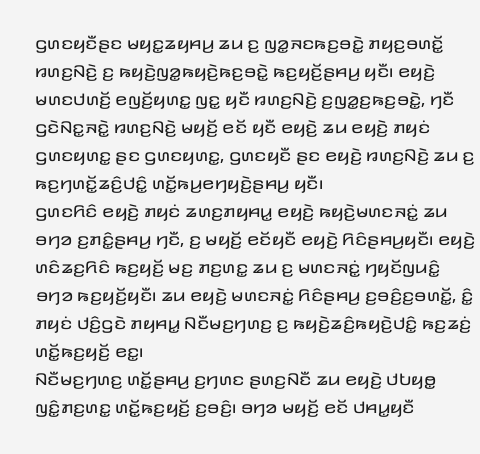ꤞꤛꤢꤟꤢꤪꤔꤢ ꤗꤟꤢ꤭ꤘꤟꤌꤣ꤬ ꤘꤣ ꤢ꤬ ꤜꤤ꤭ꤏꤢꤒꤢ꤬ꤋꤢꤧ꤭ ꤊꤟꤢ꤬ꤋꤛꤢꤩ꤭ ꤙꤛꤢ꤬ꤡꤢꤧ꤬ ꤢ꤬ ꤒꤟꤢꤧ꤬ꤜꤤ꤭ꤒꤟꤢꤧ꤬ꤒꤢ꤬ꤋꤢꤧ꤭ ꤒꤢ꤬ꤟꤢꤩ꤬ꤔꤌꤣ꤬ ꤟꤢꤪ꤯ ꤕꤟꤢꤧ꤬ ꤗꤛꤢꤓꤛꤢꤩ꤬ ꤕꤜꤢꤩ꤬ꤟꤛꤢ꤭ ꤜꤢ꤭ ꤟꤢꤪ ꤙꤛꤢ꤬ꤡꤢꤧ꤬ ꤢ꤬ꤜꤤ꤭ꤢ꤬ꤒꤢ꤬ꤋꤢꤧ꤭, ꤚꤢꤪ ꤞꤢꤧꤡꤢ꤭ꤏꤢꤧ꤭ ꤙꤛꤢ꤬ꤡꤢꤧ꤬ ꤗꤟꤢꤩ꤬ ꤕꤢꤩ ꤟꤢꤪ ꤕꤟꤢꤧ꤬ ꤘꤣ ꤕꤟꤢꤧ꤬ ꤊꤟꤢꤦ ꤞꤛꤢꤟꤛꤢ꤭ ꤔꤢ ꤞꤛꤢꤟꤛꤢ꤭, ꤞꤛꤢꤟꤢꤪ ꤔꤢ ꤕꤟꤢꤧ꤬ ꤙꤛꤢ꤬ꤡꤢꤧ꤬ ꤘꤣ ꤢ꤬ ꤒꤢ꤬ꤚꤛꤢꤩ꤭ꤘꤢꤨ꤬ꤓꤢꤨ꤭ ꤛꤢꤩ꤭ꤒꤣ꤬ꤕꤚꤟꤢꤧ꤬ꤔꤌꤣ꤬ ꤟꤢꤪ꤯
ꤞꤛꤢꤖꤢꤨ ꤕꤟꤢꤧ꤬ ꤊꤟꤢꤦ ꤘꤛꤢ꤬ꤊꤟꤌꤣ꤭ ꤕꤟꤢꤧ꤬ ꤒꤟꤢꤧ꤬ꤗꤛꤢꤏꤢꤦ꤭ ꤘꤣ ꤋꤚꤤ ꤢ꤬ꤊꤢꤨ꤭ꤔꤌꤣ꤬ ꤚꤢꤪ, ꤢ꤬ ꤗꤟꤢꤩ꤬ ꤕꤢꤩꤟꤢꤪ ꤕꤟꤢꤧ꤬ ꤖꤢꤨꤔꤌꤣ꤬ꤟꤢꤪ꤯ ꤕꤟꤢꤧ꤬ ꤛꤢꤨꤘꤢ꤬ꤖꤢꤨ ꤒꤢ꤬ꤟꤢꤩ꤬ ꤗꤢ꤬ ꤊꤢ꤬ꤛꤢ꤭ ꤘꤣ ꤢ꤬ ꤗꤛꤢꤏꤢꤦ꤭ ꤚꤟꤢꤩꤜꤣꤢꤨ꤭ ꤋꤚꤤ ꤒꤢ꤬ꤟꤢꤩ꤬ꤟꤢꤪ꤯ ꤘꤣ ꤕꤟꤢꤧ꤬ ꤗꤛꤢꤏꤢꤦ꤭ ꤖꤢꤨꤔꤌꤣ꤬ ꤢ꤬ꤋꤢꤨ꤬ꤢ꤬ꤋꤛꤢꤩ꤭, ꤢꤨ꤭ ꤊꤟꤢꤦ ꤓꤢꤨ꤬ꤞꤢꤧ ꤊꤟꤌꤣ꤭ ꤡꤢꤪꤗꤢ꤬ꤚꤛꤢ꤬ ꤢ꤬ ꤒꤟꤢꤧ꤬ꤘꤢꤨ꤬ꤒꤟꤢꤧ꤬ꤓꤢꤨ꤭ ꤒꤢ꤬ꤘꤢꤦ꤬ ꤛꤢꤩ꤭ꤒꤢ꤬ꤟꤢꤩ꤬ ꤕꤢ꤭꤯
ꤡꤢꤪꤗꤢ꤬ꤚꤛꤢ꤬ ꤛꤢꤩ꤭ꤔꤌꤣ꤬ ꤢ꤬ꤚꤛꤢ ꤔꤛꤢ꤬ꤡꤢꤪ ꤘꤣ ꤕꤟꤢꤧ꤬ ꤓꤝꤟꤥ꤭ ꤜꤢꤨ꤭ꤊꤢ꤬ꤛꤢ꤭ ꤛꤢꤩ꤭ꤒꤢ꤬ꤟꤢꤩ꤬ ꤢ꤬ꤋꤢꤨ꤬꤯ ꤋꤚꤤ ꤗꤟꤢꤩ꤬ ꤕꤢꤩ ꤓꤌꤣ꤭ꤟꤢꤪ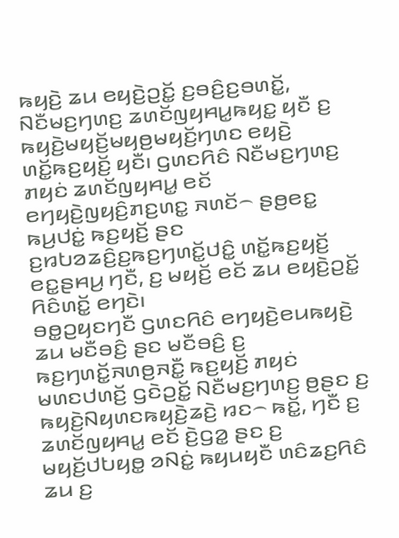ꤒꤟꤢꤧ꤬ ꤘꤣ ꤕꤟꤢꤧ꤬ꤑꤢꤩ꤭ ꤢ꤬ꤋꤢꤨ꤬ꤢ꤬ꤋꤛꤢꤩ꤭, ꤡꤢꤪꤗꤢ꤬ꤚꤛꤢ꤬ ꤘꤛꤢꤩꤜꤟꤌꤣ꤭ꤒꤟꤢ꤭ ꤟꤢꤪ ꤢ꤬ ꤒꤟꤢꤧ꤬ꤗꤟꤢꤩ꤬ꤗꤟꤥ꤬ꤗꤟꤢꤩ꤬ꤚꤛꤢ ꤕꤟꤢꤧ꤬ ꤛꤢꤩ꤭ꤒꤢ꤬ꤟꤢꤩ꤬ ꤟꤢꤪ꤯ ꤞꤛꤢꤖꤢꤨ ꤡꤢꤪꤗꤢ꤬ꤚꤛꤢ꤬ ꤊꤟꤢꤦ ꤘꤛꤢꤩꤜꤟꤌꤣ꤭ ꤕꤢꤩ ꤕꤚꤟꤢꤧ꤬ꤜꤟꤢꤨ꤬ꤊꤢ꤬ꤛꤢ꤭ ꤏꤛꤢꤩ꤮ ꤔꤥ꤬ꤕꤢ꤭ ꤒꤣ꤬ꤓꤢꤦ꤭ ꤒꤢ꤬ꤟꤢꤩ꤬ ꤔꤢ ꤢ꤬ꤙꤝꤤꤘꤢꤨ꤬ꤢ꤬ꤒꤢ꤬ꤚꤛꤢꤩ꤭ꤓꤢꤨ꤭ ꤛꤢꤩ꤭ꤒꤢ꤬ꤟꤢꤩ꤬ ꤕꤢ꤭ꤔꤌꤣ꤬ ꤚꤢꤪ, ꤢ꤬ ꤗꤟꤢꤩ꤬ ꤕꤢꤩ ꤘꤣ ꤕꤟꤢꤧ꤬ꤑꤢꤩ꤭ ꤖꤢꤨꤛꤢꤩ꤭ ꤕꤚꤢꤧ꤯
ꤋꤥ꤭ꤑꤟꤢꤚꤢꤪ ꤞꤛꤢꤖꤢꤨ ꤕꤚꤟꤢꤧ꤬ꤕꤣꤒꤟꤢꤧ꤬ ꤘꤣ ꤗꤢꤪꤋꤢꤨ꤬ ꤔꤢ ꤗꤢꤪꤋꤢꤨ꤬ ꤢ꤬ ꤒꤢ꤬ꤚꤛꤢꤩ꤭ꤏꤛꤥ꤬ꤏꤢꤪ꤭ ꤒꤢ꤬ꤟꤢꤩ꤬ ꤊꤟꤢꤦ ꤗꤛꤢꤓꤛꤢꤩ꤬ ꤞꤢꤧꤑꤢꤩ꤭ ꤡꤢꤪꤗꤢ꤬ꤚꤛꤢ꤬ ꤥ꤬ꤔꤢ ꤢ꤬ ꤒꤟꤢꤧ꤬ꤡꤟꤛꤢꤒꤟꤢꤧ꤬ꤘꤢꤧ꤬ ꤙꤢ꤮ ꤒꤢꤩ꤭, ꤚꤢꤪ ꤢ꤬ ꤘꤛꤢꤩꤜꤟꤌꤣ꤭ ꤕꤢꤩ ꤢꤧ꤬ꤞꤤ꤭ ꤔꤢ ꤢ꤬ ꤗꤟꤢꤩ꤬ꤓꤝꤟꤥ꤭ ꤤꤡꤢꤦ꤭ ꤒꤟꤣꤟꤢꤪ ꤛꤢꤨꤘꤢ꤬ꤖꤢꤨ ꤘꤣ ꤢ꤬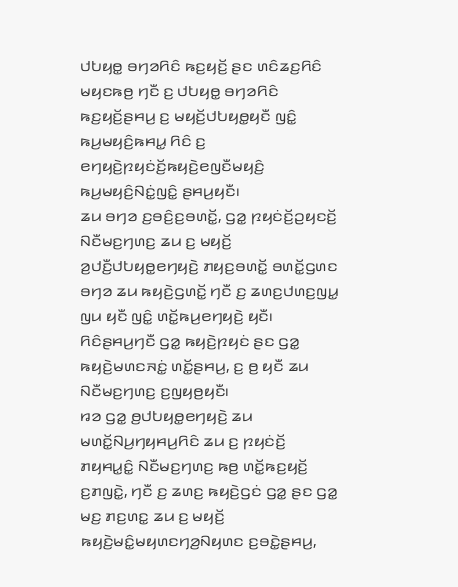ꤓꤝꤟꤥ꤭ ꤋꤚꤤꤖꤢꤨ ꤒꤢ꤬ꤟꤢꤩ꤬ ꤔꤢ ꤛꤢꤨꤘꤢ꤬ꤖꤢꤨ ꤗꤟꤢꤒꤥ꤬ ꤚꤢꤪ ꤢ꤬ ꤓꤝꤟꤥ꤭ ꤋꤚꤤꤖꤢꤨ ꤒꤢ꤬ꤟꤢꤩ꤬ꤔꤌꤣ꤬ ꤢ꤬ ꤗꤟꤢꤩ꤬ꤓꤝꤟꤥ꤭ꤟꤢꤪ ꤜꤢꤨ꤭ ꤒꤣ꤬ꤗꤟꤢꤨ꤬ꤒꤌꤣ꤭ ꤖꤢꤨ ꤢ꤬ ꤕꤚꤟꤢꤧ꤬ꤐꤟꤢꤦꤢꤩ꤬ꤒꤟꤢꤧ꤬ꤕꤜꤢꤪꤗꤟꤢꤨ꤬ ꤒꤣ꤬ꤗꤟꤢꤨ꤬ꤡꤢꤦ꤭ꤜꤢꤨ꤭ ꤔꤌꤣ꤬ꤟꤢꤪ꤯
ꤘꤣ ꤋꤚꤤ ꤢ꤬ꤋꤢꤨ꤬ꤢ꤬ꤋꤛꤢꤩ꤭, ꤞꤤ꤭ ꤐꤟꤢꤦꤢꤩ꤬ꤑꤟꤢꤢꤩ꤬ ꤡꤢꤪꤗꤢ꤬ꤚꤛꤢ꤬ ꤘꤣ ꤢ꤬ ꤗꤟꤢꤩ꤬ ꤤ꤬ꤓꤢꤪ꤬ꤓꤝꤟꤥ꤭ꤕꤚꤟꤢꤧ꤬ ꤊꤟꤢ꤬ꤋꤛꤢꤩ꤭ ꤋꤛꤢꤩ꤭ꤞꤛꤢ ꤋꤚꤤ ꤘꤣ ꤒꤟꤢꤧ꤬ꤞꤛꤢꤩ꤭ ꤚꤢꤪ ꤢ꤬ ꤘꤛꤢ꤬ꤓꤛꤢ꤬ꤜꤣ꤭ ꤜꤣ ꤟꤢꤪ ꤜꤢꤨ꤭ ꤛꤢꤩ꤭ꤒꤣ꤬ꤕꤚꤟꤢꤧ꤬ ꤟꤢꤪ꤯ ꤖꤢꤨꤔꤌꤣ꤬ꤚꤢꤪ ꤞꤤ꤭ ꤒꤟꤢꤧ꤬ꤐꤟꤢꤦ ꤔꤢ ꤞꤤ꤭ ꤒꤟꤢꤧ꤬ꤗꤛꤢꤏꤢꤦ꤭ ꤛꤢꤩ꤭ꤔꤌꤣ꤬, ꤢ꤬ ꤥ꤬ ꤟꤢꤪ ꤘꤣ ꤡꤢꤪꤗꤢ꤬ꤚꤛꤢ꤬ ꤢ꤬ꤜꤟꤥ꤬ꤟꤢꤪ꤯
ꤙꤤ ꤞꤤ꤭ ꤥ꤬ꤓꤝꤟꤥ꤭ꤕꤚꤟꤢꤧ꤬ ꤘꤣ ꤗꤛꤢꤩ꤭ꤡꤣ꤬ꤚꤟꤌꤣ꤬ꤖꤢꤨ ꤘꤣ ꤢ꤬ ꤐꤟꤢꤦꤢꤩ꤬ ꤊꤟꤌꤣ꤭ꤢꤨ꤭ ꤡꤢꤪꤗꤢ꤬ꤚꤛꤢ꤬ ꤒꤥ꤬ ꤛꤢꤩ꤭ꤒꤢ꤬ꤟꤢꤩ꤬ ꤢ꤬ꤊꤜꤢꤧ꤭, ꤚꤢꤪ ꤢ꤬ ꤘꤛꤢ꤬ ꤒꤟꤢꤧ꤬ꤞꤢꤦ ꤞꤤ꤭ ꤔꤢ ꤞꤤ꤭ ꤗꤢ꤬ ꤊꤢ꤬ꤛꤢ꤭ ꤘꤣ ꤢ꤬ ꤗꤟꤢꤩ꤬ ꤒꤟꤢꤧ꤬ꤗꤢꤨ꤭ꤗꤟꤛꤢꤚꤤ꤬ꤡꤟꤛꤢ ꤢ꤬ꤋꤢꤧ꤭ꤔꤌꤣ꤬,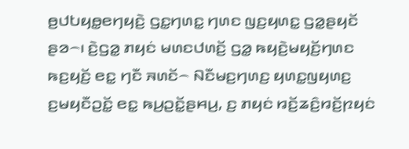ꤥ꤬ꤓꤝꤟꤥ꤭ꤕꤚꤟꤢꤧ꤬ ꤞꤢ꤭ꤚꤛꤢ꤭ ꤚꤛꤢ ꤜꤢ꤬ꤟꤛꤢ꤭ ꤞꤤ꤭ꤔꤟꤢꤩ ꤔꤤ꤮꤯ ꤢꤧ꤬ꤞꤤ꤭ ꤊꤟꤢꤦ ꤗꤛꤢꤓꤛꤢꤩ꤬ ꤞꤤ꤭ ꤒꤟꤢꤧ꤬ꤗꤟꤢꤩ꤬ꤚꤛꤢ ꤒꤢ꤬ꤟꤢꤩ꤬ ꤕꤢ꤭ ꤚꤢꤪ ꤏꤛꤢꤩ꤮ ꤡꤢꤪꤗꤢ꤬ꤚꤛꤢ꤬ ꤟꤛꤢ꤭ꤜꤟꤛꤢ꤬ ꤢ꤬ꤗꤟꤢꤪꤑꤢꤩ꤭ ꤕꤢ꤭ ꤒꤣ꤬ꤑꤢꤩ꤭ꤔꤌꤣ꤬, ꤢ꤬ ꤊꤟꤢꤦ ꤙꤢꤩ꤬ꤘꤢꤨ꤬ꤙꤢꤩ꤬ꤐꤟꤢꤦ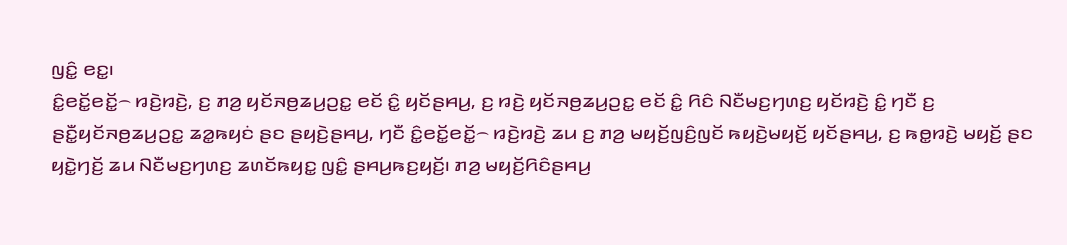ꤜꤢꤨ꤭ ꤕꤢ꤭꤯
ꤢꤨ꤭ꤕꤢꤩ꤭ꤕꤢꤩ꤭꤮ ꤙꤢꤧ꤬ꤙꤢꤧ꤬, ꤢ꤬ ꤊꤤ꤬ ꤟꤢꤩꤏꤥ꤬ꤘꤣ꤬ꤑꤢ꤭ ꤕꤢꤩ ꤢꤨ꤭ ꤟꤢꤩꤔꤌꤣ꤬, ꤢ꤬ ꤙꤢꤧ꤬ ꤟꤢꤩꤏꤥ꤬ꤘꤣ꤬ꤑꤢ꤭ ꤕꤢꤩ ꤢꤨ꤭ ꤖꤢꤨ ꤡꤢꤪꤗꤢ꤬ꤚꤛꤢ꤬ ꤟꤢꤩꤙꤢꤧ꤬ ꤢꤨ꤭ ꤚꤢꤪ ꤢ꤬ ꤔꤢꤪ꤭ꤟꤢꤩꤏꤥ꤬ꤘꤣ꤬ꤑꤢ꤭ ꤘꤤ꤭ꤒꤟꤢꤦ ꤔꤢ ꤔꤟꤢꤧ꤬ꤔꤌꤣ꤬, ꤚꤢꤪ ꤢꤨ꤭ꤕꤢꤩ꤭ꤕꤢꤩ꤭꤮ ꤙꤢꤧ꤬ꤙꤢꤧ꤬ ꤘꤣ ꤢ꤬ ꤊꤤ꤬ ꤗꤟꤢꤩ꤬ꤜꤢꤨ꤬ꤜꤢꤩ ꤒꤟꤢꤧ꤬ꤗꤟꤢꤩ꤬ ꤟꤢꤩꤔꤌꤣ꤬, ꤢ꤬ ꤒꤥ꤭ꤙꤢꤧ꤬ ꤗꤟꤢꤩ꤬ ꤔꤢ ꤟꤢꤧ꤭ꤚꤢꤩ꤬ ꤘꤣ ꤡꤢꤪꤗꤢ꤬ꤚꤛꤢ꤬ ꤘꤛꤢꤩꤒꤟꤢ꤭ ꤜꤢꤨ꤭ ꤔꤌꤣ꤬ꤒꤢ꤬ꤟꤢꤩ꤬꤯ ꤊꤤ꤬ ꤗꤟꤢꤩ꤬ꤖꤢꤨꤔꤌꤣ꤬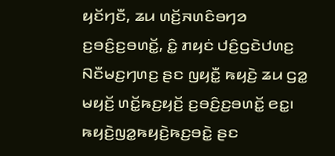ꤟꤢꤩꤚꤢꤪ, ꤘꤣ ꤛꤢꤩ꤬ꤏꤛꤢꤨꤋꤚꤤ ꤢ꤬ꤋꤢꤨ꤬ꤢ꤬ꤋꤛꤢꤩ꤭, ꤢꤨ꤭ ꤊꤟꤢꤦ ꤓꤢꤨ꤬ꤞꤢꤧꤓꤛꤢ꤬ ꤡꤢꤪꤗꤢ꤬ꤚꤛꤢ꤬ ꤔꤢ ꤜꤟꤢꤪ꤭ ꤒꤟꤢꤧ꤬ ꤘꤣ ꤞꤤ꤭ ꤗꤟꤢꤩ꤬ ꤛꤢꤩ꤭ꤒꤢ꤬ꤟꤢꤩ꤬ ꤢ꤬ꤋꤢꤨ꤬ꤢ꤬ꤋꤛꤢꤩ꤭ ꤕꤢ꤭꤯ ꤒꤟꤢꤧ꤬ꤜꤤ꤭ꤒꤟꤢꤧ꤬ꤒꤢ꤬ꤋꤢꤧ꤭ ꤔꤢ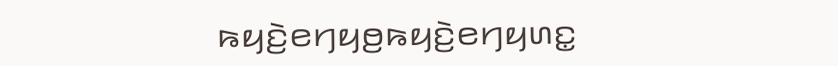ꤒꤟꤢꤧ꤬ꤕꤚꤟꤥ꤬ꤒꤟꤢꤧ꤬ꤕꤚꤟꤛꤢ꤭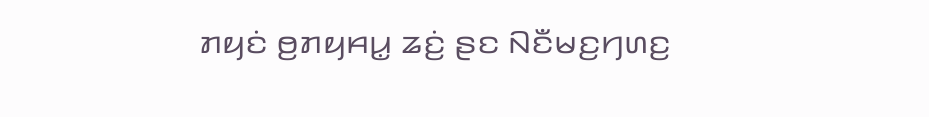ꤊꤟꤢꤦ ꤥ꤬ꤊꤟꤌꤣ꤭ ꤘꤢꤦ꤬ ꤔꤢ ꤡꤢꤪꤗꤢ꤬ꤚꤛꤢ꤬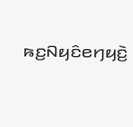ꤒꤢ꤬ꤡꤟꤢꤨꤕꤚꤟꤢꤧ꤬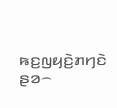ꤒꤢ꤬ꤜꤟꤢꤧ꤬ꤊꤚꤢꤧ ꤔꤤ꤮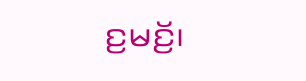ꤢ꤬ꤗꤢꤩ꤬꤯